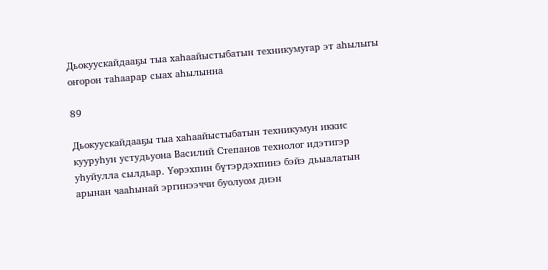Дьокуускайдааҕы тыа хаһаайыстыбатын техникумугар эт аһылыгы оҥорон таһаарар сыах аһылынна

89

Дьокуускайдааҕы тыа хаһаайыстыбатын техникумун иккис кууруһун устудьуона Василий Степанов технолог идэтигэр уһуйулла сылдьар. Үөрэхпин бүтэрдэхпинэ бэйэ дьыалатын арынан чааһынай эргинээччи буолуом диэн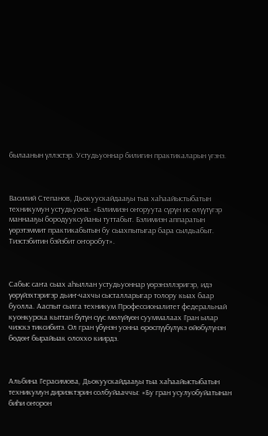былаанын үллэстэр. Устудьуоннар билигин практикаларын үгэнэ.



Василий Степанов, Дьокуускайдааҕы тыа хаһаайыстыбатын техникумун устудьуона: «Бэлимиэн оҥоруута сүрүн ис өлүүтүгэр маннааҕы бородууксуйаны туттабыт. Бэлимиэн аппаратын үөрэтэммит практикабытын бу сыахпытыгар бара сылдьабыт. Тиэстэбитин бэйэбит оҥоробут».



Сабыс саҥа сыах аһыллан устудьуоннар үөрэнэллэригэр, идэ үөрүйэхтэригэр дьиҥ-чахчы сысталларыгар толору кыах баар буолла. Ааспыт сылга техникум Профессионалитет федеральнай куонкурска кыттан бүтүн сүүс мөлүйүөн сууммалаах Гран ылар чиэскэ тиксибитэ. Ол гран үбүнэн уонна өрөспүүбүлүкэ өйөбүлүнэн бөдөҥ бырайыак олоххо киирдэ.



Альбина Герасимова, Дьокуускайдааҕы тыа хаһаайыстыбатын техникумун дириэктэрин солбуйааччы: «Бу гран усулуобуйатынан биһи оҥорон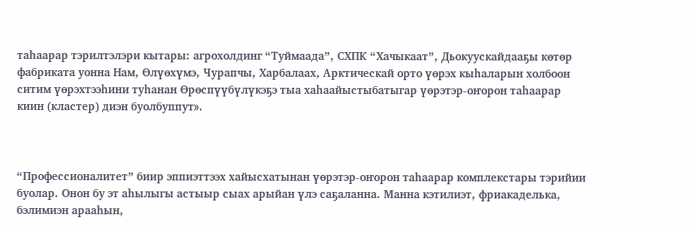таһаарар тэрилтэлэри кытары: агрохолдинг “Туймаада”, СХПК “Хачыкаат”, Дьокуускайдааҕы көтөр фабриката уонна Нам, Өлүөхүмэ, Чурапчы, Харбалаах, Арктическай орто үөрэх кыһаларын холбоон ситим үөрэхтээһини туһанан Өрөспүүбүлүкэҕэ тыа хаһаайыстыбатыгар үөрэтэр-оҥорон таһаарар киин (кластер) диэн буолбуппут».



“Профессионалитет” биир эппиэттээх хайысхатынан үөрэтэр-оҥорон таһаарар комплекстары тэрийии буолар. Онон бу эт аһылыгы астыыр сыах арыйан үлэ саҕаланна. Манна кэтилиэт, фриакаделька, бэлимиэн арааһын,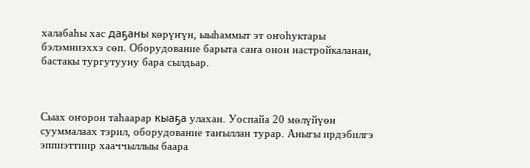халабаһы хас даҕаны көрүҥүн, ыыһаммыт эт оҥоһуктары бэлэмниэххэ сөп. Оборудование барыта саҥа онон настройкаланан, бастакы тургутууну бара сылдьар.



Сыах оҥорон таһаарар кыаҕа улахан. Уоспайа 20 мөлүйүөн сууммалаах тэрил, оборудование таҥыллан турар. Аныгы ирдэбилгэ эппиэттиир хааччыллыы баара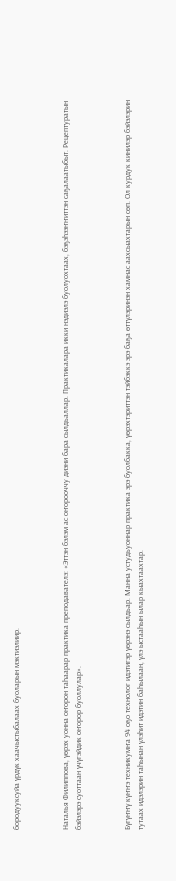бородууксуйа үрдүк хаачыстыбалаах буоларын мэктиэлиир.



Наталья Филиппова, үөрэх уонна оҥорон таһаарар практика преподавателэ: «Эттэн бэлэм ас оҥорооччу диэни бара сылдьаллар. Практикалара икки нэдиэлэ буолуохтаах, бэҕэһээҥҥиттэн саҕалаатыбыт. Рецептуратын бэйэлэрэ суоттаан үчүгэйдик оҥорор буоллулар».



Бүгүҥҥү күҥҥэ техникумҥа 94 оҕо технолог идэтигэр үөрэнэ сылдьар. Манна устудьуоннар практика эрэ буолбакка, үөрэхтэриттэн тэйбэккэ эрэ баҕа өттүлэринэн хамнас аахсыахтарын сөп. Ол курдук кинилэр бэйэлэрин тутаах идэлэрин таһынан үлэһит идэтин баһылаан, үлэ ыстааһын ылар кыахтаахтар.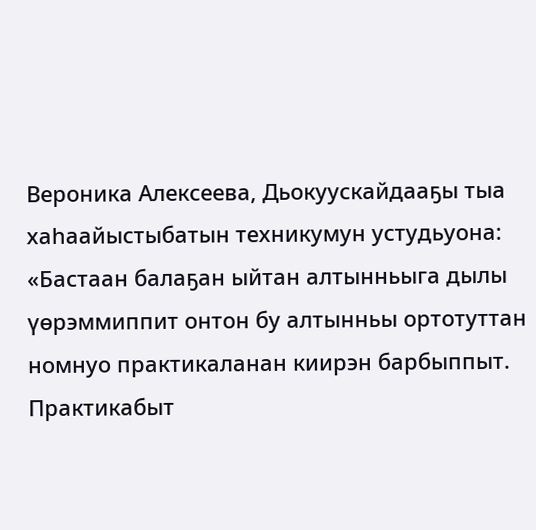Вероника Алексеева, Дьокуускайдааҕы тыа хаһаайыстыбатын техникумун устудьуона: «Бастаан балаҕан ыйтан алтынньыга дылы үөрэммиппит онтон бу алтынньы ортотуттан номнуо практикаланан киирэн барбыппыт. Практикабыт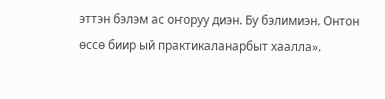эттэн бэлэм ас оҥоруу диэн. Бу бэлимиэн. Онтон өссө биир ый практикаланарбыт хаалла».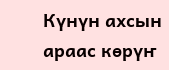Күнүн ахсын араас көрүҥ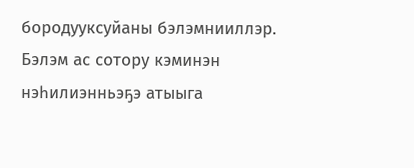бородууксуйаны бэлэмнииллэр. Бэлэм ас сотору кэминэн нэһилиэнньэҕэ атыыга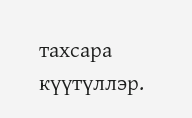тахсара күүтүллэр.